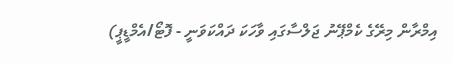އިމްރާން މިރޭގެ ކެމްޕޭނު ޖަލްސާގައި ވާހަކަ ދައްކަވަނީ - ފޮޓޯ/އެމްޑީޕީ)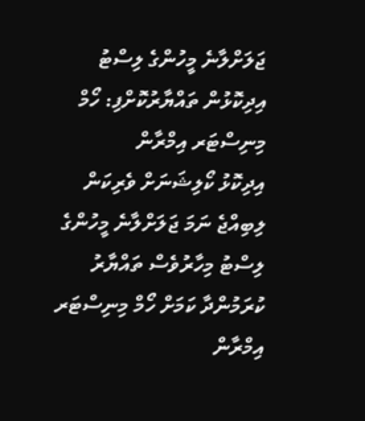ޖަލަށްލާނެ މީހުންގެ ލިސްޓު އިދިކޮޅުން ތައްޔާރުކޮށްފި: ހޯމް މިނިސްޓަރ އިމްރާން
އިދިކޮޅު ކޯލިޝަނަށް ވެރިކަން ލިބިއްޖެ ނަމަ ޖަލަށްލާނެ މީހުންގެ ލިސްޓު މިހާރުވެސް ތައްޔާރު ކުރަމުންދާ ކަމަށް ހޯމް މިނިސްޓަރ އިމްރާން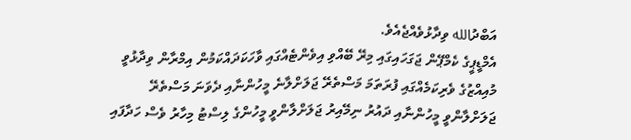އަބްދުالله ވިދާޅުވެއްޖެއެވެ.
އެމްޑީޕީގެ ކެމްޕޭން ޖަގަހައިގައި މިރޭ ބޭއްވި އިވެންޓެއްގައި ވާހަކަދައްކަމުން އިމްރާން ވިދާޅުވީ މުއިއްޒުގެ ވެރިކަމެއްގައި ފުރަތަމަ މަސްތެރޭ ޖަލަށްލާނެ މީހުންނާއި ދެވަނަ މަސްތެރޭ ޖަލަށްލާންވީ މީހުންނާއި ދައުރު ނިމޭއިރު ޖަލަށްލާންވީ މީހުންގެ ލިސްޓު މިހާރު ވެސް ހަދާފައި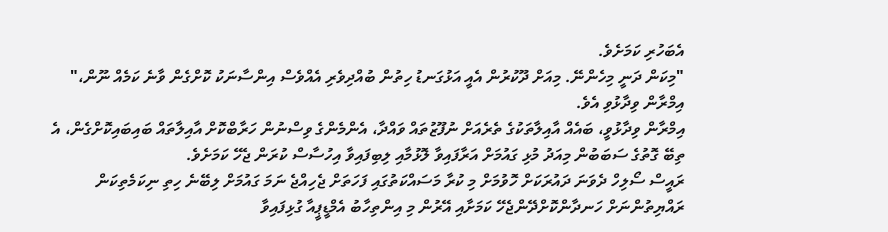އެބަހުރި ކަމަށެވެ.
"މިކަން ދަނީ މިހެންނޭ. މިއަށް ދޫކުރުން އެއީ އަޅުގަނޑު ހިތުން ބުއްދިވެރި އެއްވެސް އިންސާނަކު ކޮށްގެން ވާނެ ކަމެއް ނޫން،" އިމްރާން ވިދާޅުވި އެވެ.
އިމްރާން ވިދާޅުވީ، ބައެއް އާއިލާތަކުގެ ތެރެއަށް ނުފޫޒުތައް ވައްދާ، އެންމެންގެ ވިސްނުން ހަރާބްކޮށް އާއިލާތައް ބައިބައިކޮށްގެން، އެ ތިބޭ ގޮތުގެ ސަބަބުން މިއަދު މުޅި ގައުމަށް އަރާފައިވާ ލޮޅުމާއި ލިބިފައިވާ އިހުސާސް ކުރަން ޖެހޭ ކަމަށެވެ.
ރައީސް ސޯލިހް ދެވަނަ ދައުރަކަށް ހޮވުމަށް މި ކުރާ މަސައްކަތުގައި ފަހަތަށް ޖެހިއްޖެ ނަމަ ގައުމަށް ލިބޭނެ ހިތި ނިކަމެތިކަން ރައްޔިތުންނަށް ހަނދާންކޮށްދޭންޖެހޭ ކަމަށާއި އޭރުން މި އިންތިހާބު އެމްޑީޕީއާ ގުޅިފައިވާ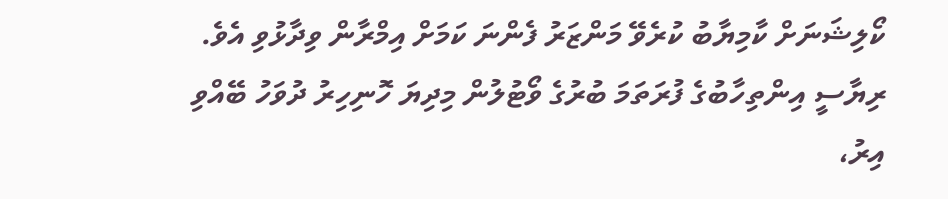ކޯލިޝަނަށް ކާމިޔާބު ކުރެވޭ މަންޒަރު ފެންނަ ކަމަށް އިމްރާން ވިދާޅުވި އެވެ.
ރިޔާސީ އިންތިހާބުގެ ފުރަތަމަ ބުރުގެ ވޯޓުލުން މިދިޔަ ހޮނިހިރު ދުވަހު ބޭއްވި އިރު،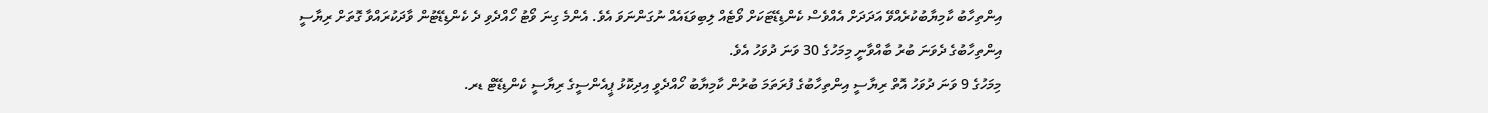އިންތިހާބު ކާމިޔާބުކުރެއްވޭ އަދަދަށް އެއްވެސް ކެންޑިޑޭޓަކަށް ވޯޓެއް ލިބިވަޑައެއް ނުގަންނަވަ އެވެ. އެންމެ ގިނަ ވޯޓު ހޯއްދެވި ދެ ކެންޑިޑޭޓުން ވާދަކުރައްވާ ގޮތަށް ރިޔާސީ އިންތިހާބުގެ ދެވަނަ ބުރު ބާއްވާނީ މިމަހުގެ 30 ވަނަ ދުވަހު އެވެ.
މިމަހުގެ 9 ވަނަ ދުވަހު އޮތް ރިޔާސީ އިންތިހާބުގެ ފުރަތަމަ ބުރުން ކާމިޔާބު ހޯއްދެވީ އިދިކޮޅު ޕީއެންސީގެ ރިޔާސީ ކެންޑިޑޭޓް ޑރ.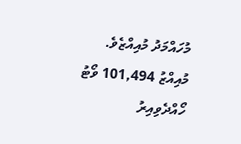މުހައްމަދު މުއިއްޒެވެ. މުއިއްޒު 101,494 ވޯޓު ހޯއްދެވިއިރު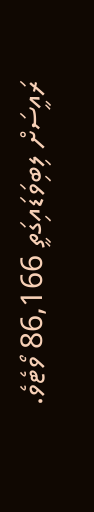ރައީސަށް ލިބިވަޑައިގަތީ 86,166 ވޯޓެވެ.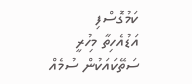ކަމުގޮސްފި
އަޑުއެހިތާ މިހުރީ
ސަތޭކައަކުން ސުމެއް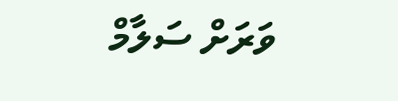ވަރަށް ސަލާމް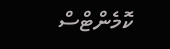ކޮމެންޓްސް